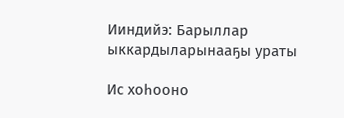Ииндийэ: Барыллар ыккардыларынааҕы ураты

Ис хоһооно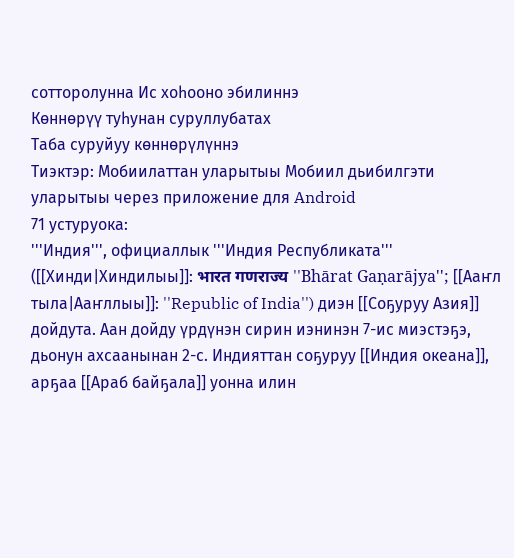сотторолунна Ис хоһооно эбилиннэ
Көннөрүү туһунан суруллубатах
Таба суруйуу көннөрүлүннэ
Тиэктэр: Мобиилаттан уларытыы Мобиил дьибилгэти уларытыы через приложение для Android
71 устуруока:
'''Индия''', официаллык '''Индия Республиката''' ([[Хинди|Хиндилыы]]: भारत गणराज्य ''Bhārat Gaṇarājya''; [[Ааҥл тыла|Ааҥллыы]]: ''Republic of India'') диэн [[Соҕуруу Азия]] дойдута. Аан дойду үрдүнэн сирин иэнинэн 7-ис миэстэҕэ, дьонун ахсаанынан 2-с. Индияттан соҕуруу [[Индия океана]], арҕаа [[Араб байҕала]] уонна илин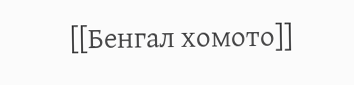[[Бенгал хомото]]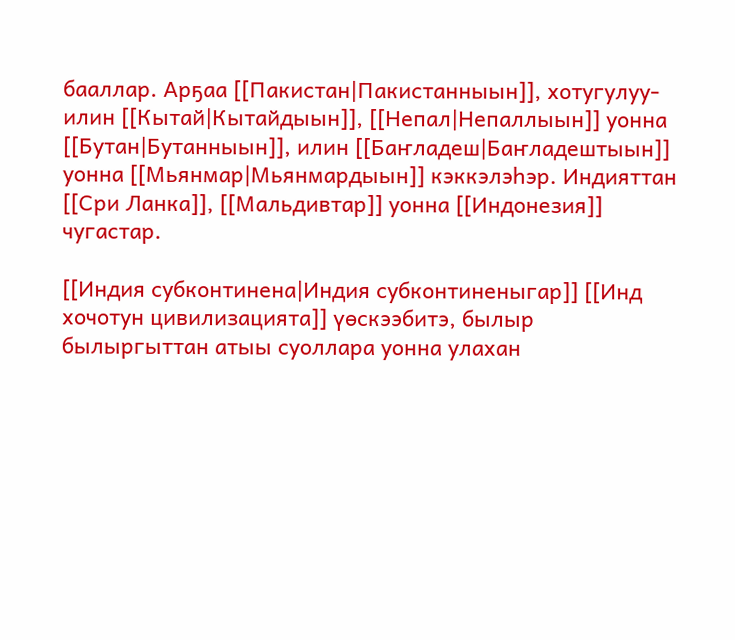бааллар. Арҕаа [[Пакистан|Пакистанныын]], хотугулуу-илин [[Кытай|Кытайдыын]], [[Непал|Непаллыын]] уонна [[Бутан|Бутанныын]], илин [[Баҥладеш|Баҥладештыын]] уонна [[Мьянмар|Мьянмардыын]] кэккэлэhэр. Индияттан [[Сри Ланка]], [[Мальдивтар]] уонна [[Индонезия]] чугастар.

[[Индия субконтинена|Индия субконтиненыгар]] [[Инд хочотун цивилизацията]] үөскээбитэ, былыр былыргыттан атыы суоллара уонна улахан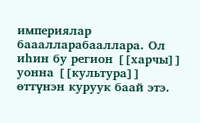империялар бааалларабааллара. Ол иhин бу регион [[харчы]] уонна [[культура]] өттүнэн куруук баай этэ.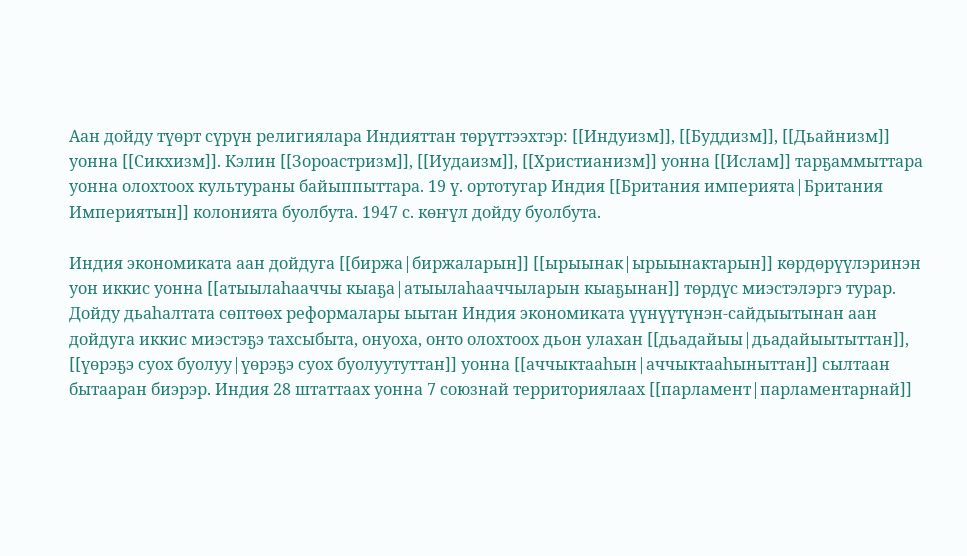Аан дойду түөрт сүрүн религиялара Индияттан төрүттээхтэр: [[Индуизм]], [[Буддизм]], [[Дьайнизм]] уонна [[Сикхизм]]. Кэлин [[Зороастризм]], [[Иудаизм]], [[Христианизм]] уонна [[Ислам]] тарҕаммыттара уонна олохтоох культураны байыппыттара. 19 ү. ортотугар Индия [[Британия империята|Британия Империятын]] колонията буолбута. 1947 с. көҥүл дойду буолбута.

Индия экономиката аан дойдуга [[биржа|биржаларын]] [[ырыынак|ырыынактарын]] көрдөрүүлэринэн уон иккис уонна [[атыылаhааччы кыаҕа|атыылаhааччыларын кыаҕынан]] төрдүс миэстэлэргэ турар. Дойду дьаhалтата сөптөөх реформалары ыытан Индия экономиката үүнүүтүнэн-сайдыытынан аан дойдуга иккис миэстэҕэ тахсыбыта, онуоха, онто олохтоох дьон улахан [[дьадайыы|дьадайыытыттан]], [[үөрэҕэ суох буолуу|үөрэҕэ суох буолуутуттан]] уонна [[аччыктааhын|аччыктааhыныттан]] сылтаан бытааран биэрэр. Индия 28 штаттаах уонна 7 союзнай территориялаах [[парламент|парламентарнай]]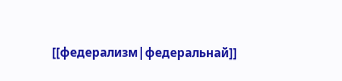[[федерализм|федеральнай]]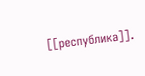[[республика]].